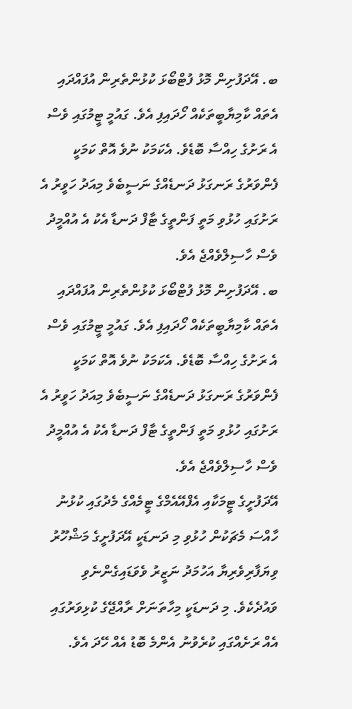ބ. އޭދަފުށިން މޮޅު ފުޓްބޯޅަ ކުޅުންތެރިން އުފައްދައި އެތައް ކާމިޔާބީތަކެއް ހޯދައިފި އެވެ. ގައުމީ ޓީމުގައި ވެސް އެ ރަށުގެ ހިއްސާ ބޮޑެވެ. އެކަމަކު ނުވެ އޮތް ކަމަކީ ފެންވަރުގެ ރަނގަޅު ދަނޑެއްގެ ނަސީބެވެ މިއަދު ހަވީރު އެ ރަށުގައި ހުޅުވި މަތީ ފަންތީގެ ޓާފް ދަނޑާ އެކު އެ އުއްމީދު ވެސް ހާސިލްވެއްޖެ އެވެ.
ބ. އޭދަފުށިން މޮޅު ފުޓްބޯޅަ ކުޅުންތެރިން އުފައްދައި އެތައް ކާމިޔާބީތަކެއް ހޯދައިފި އެވެ. ގައުމީ ޓީމުގައި ވެސް އެ ރަށުގެ ހިއްސާ ބޮޑެވެ. އެކަމަކު ނުވެ އޮތް ކަމަކީ ފެންވަރުގެ ރަނގަޅު ދަނޑެއްގެ ނަސީބެވެ މިއަދު ހަވީރު އެ ރަށުގައި ހުޅުވި މަތީ ފަންތީގެ ޓާފް ދަނޑާ އެކު އެ އުއްމީދު ވެސް ހާސިލްވެއްޖެ އެވެ.
އޭދަފުށީގެ ޓީމަކާއި އެފްއޭއެމްގެ ޓީމެއްގެ މެދުގައި ކުޅުނު ހާއްސަ މެޗަކުން ހުޅުވި މި ދަނޑަކީ އޭދަފުށީގެ މަޝްހޫރު ވިޔަފާރިވެރިޔާ އަހުމަދު ނަޒީރު ވެވަޑައިގެންނެވި ވައުދެކެވެ. މި ދަނޑަކީ މިހާތަނަށް ރާއްޖޭގެ ކުޅިވަރުގައި އެއް ރަށެއްގައި ކުރެވުނު އެންމެ ބޮޑު އެއް ހޭދަ އެވެ.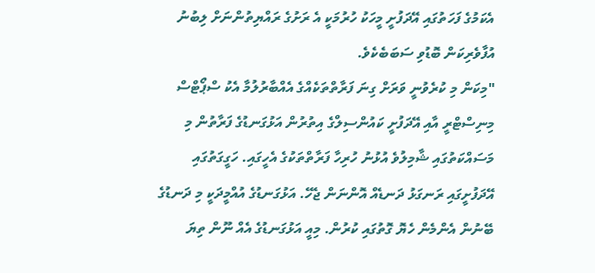އެކަމުގެ ފަހަތުގައި އޭދަފުށީ މީހަކު ހުރުމަކީ އެ ރަށުގެ ރައްޔިތުންނަށް ލިބުނު އުފާވެރިކަން ބޮޑުވި ސަބަބެކެވެ.
"މިކަން މި ކުރެވުނީ ވަރަށް ގިނަ ފަރާތްތަކެއްގެ އެއްބާރުލުމާ އެކު ސްޕޯޓްސް މިނިސްޓްރީ އާއި އޭދަފުށީ ކައުންސިލްގެ އިތުރުން އަޅުގަނޑުގެ ފަރާތުން މި މަސައްކަތުގައި ޝާމިލުވެ އުޅުނު ހުރިހާ ފަރާތްތަކުގެ އެހީގައި. ހަގީގަތުގައި އޭދަފުށީގައި ރަނގަޅު ދަނޑެއް އޮންނަން ޖެހޭ. އަޅުގަނޑުގެ އުއްމީދަކީ މި ދަނޑުގެ ބޭނުން އެންމެން ހެޔޮ ގޮތުގައި ކުރުން. މިއީ އަޅުގަނޑުގެ އެއް ނޫން ތިޔަ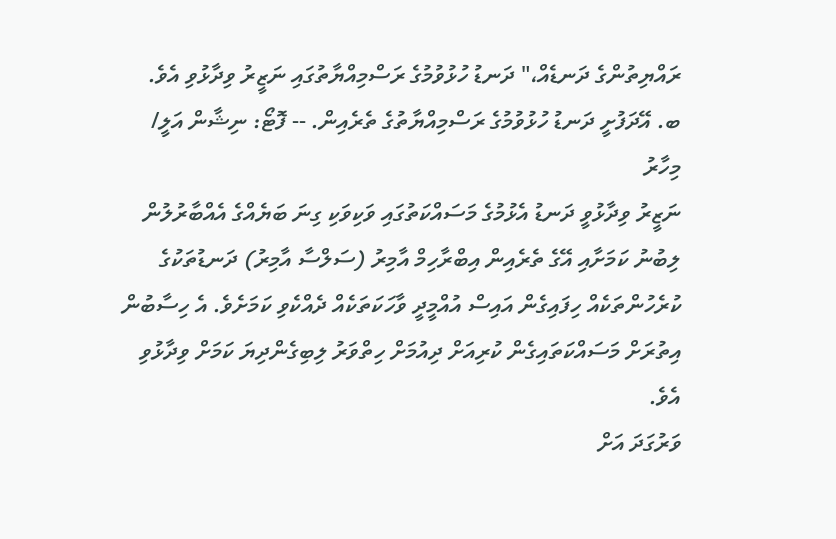ރައްޔިތުންގެ ދަނޑެއް،" ދަނޑު ހުޅުވުމުގެ ރަސްމިއްޔާތުގައި ނަޒީރު ވިދާޅުވި އެވެ.
ބ. އޭދަފުށީ ދަނޑު ހުޅުވުމުގެ ރަސްމިއްޔާތުގެ ތެރެއިން. -- ފޮޓޯ: ނިޝާން އަލީ/ މިހާރު
ނަޒީރު ވިދާޅުވީ ދަނޑު އެޅުމުގެ މަސައްކަތުގައި ވަކިވަކި ގިނަ ބަޔެއްގެ އެއްބާރުލުން ލިބުނު ކަމަށާއި އޭގެ ތެރެއިން އިބްރާހިމް އާމިރު (ސަލްސާ އާމިރު) ދަނޑުތަކުގެ ކުރެހުންތަކެއް ހިފައިގެން އައިސް އުއްމީދީ ވާހަކަތަކެއް ދެއްކެވި ކަމަށެވެ. އެ ހިސާބުން އިތުރަށް މަސައްކަތައިގެން ކުރިއަށް ދިއުމަށް ހިތްވަރު ލިބިގެންދިޔަ ކަމަށް ވިދާޅުވި އެވެ.
ވަރުގަދަ އަށް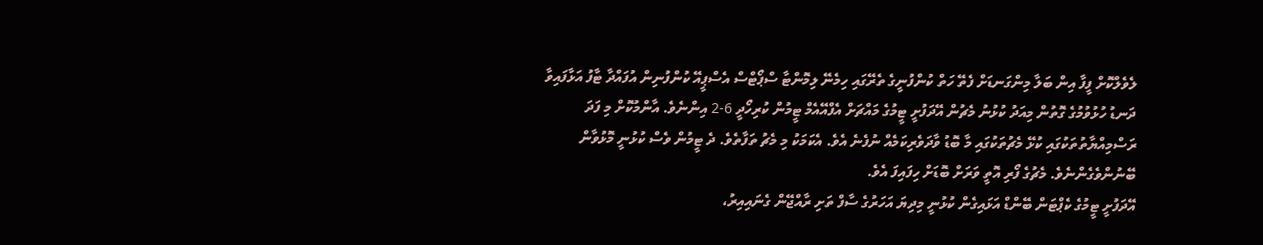ލެވެލްކޮށް ފީފާ އިން ބަލާ މިންގަނޑަށް ފެތޭ ހަތް ކުންފުނީގެ ތެރޭގައި ހިމެނޭ ލިމޮންޓާ ސްޕޯޓްސް އެސްޕީއޭ ކުންފުނިން އުފައްދާ ޓާފު އަޅާފައިވާ ދަނޑު ހުޅުވުމުގެ ގޮތުން މިއަދު ކުޅުނު މެޗުން އޭދަފުށީ ޓީމުގެ މައްޗަށް އެފްއޭއެމް ޓީމުން ކުރިހޯދީ 6-2 އިންނެވެ. އާންމުކޮށް މި ފަދަ ރަސްމިއްޔާތުތަކުގައި ކުޅޭ މެޗުތަކުގައި މާ ބޮޑު ވާދަވެރިކަމެއް ނުފެނެ އެވެ. އެކަމަކު މި މެޗު ތަފާތެވެ. ދެ ޓީމުން ވެސް ކުޅުނީ މޮޅުވާން ބޭނުންވެގެންނެވެ. މެޗުގެ ފޯރި އޮތީ ވަރަށް ބޮޑަށް ހިފައިފަ އެވެ.
އޭދަފުށީ ޓީމުގެ ކެޕްޓަން ބޭންޑް އަޅައިގެން ކުޅުނީ މިދިޔަ އަހަރުގެ ސާފް ތަށި ރާއްޖޭން ގެނައިއިރު،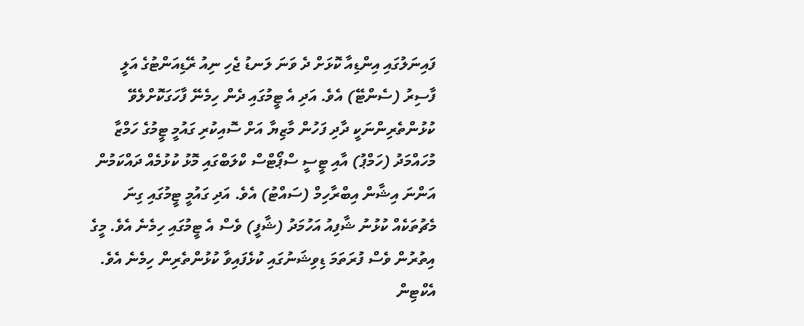ފައިނަލުގައި އިންޑިއާ ކޮޅަށް ދެ ވަނަ ލަނޑު ޖެހި ނިއު ރޭޑިއަންޓުގެ އަލީ ފާސިރު (ސެންޓޭ) އެވެ. އަދި އެ ޓީމުގައި ދެން ހިމެނޭ ފާހަގަކޮށްލެވޭ ކުޅުންތެރިންނަކީ ދާދި ފަހުން މާޒިޔާ އަށް ސޮއިކުރި ގައުމީ ޓީމުގެ ހަމްޒާ މުހައްމަދު (ހަމްޕު) އާއި ޓީސީ ސްޕޯޓްސް ކްލަބްގައި މޮޅު ކުޅުމެއް ދައްކަމުން އަންނަ އިޝާން އިބްރާހިމް (ސައްޓު) އެވެ. އަދި ގައުމީ ޓީމުގައި ގިނަ މެޗުތަކެއް ކުޅުނު ޝާފިއު އަހުމަދު (ޝާފީ) ވެސް އެ ޓީމުގައި ހިމެނެ އެވެ. މީގެ އިތުރުން ވެސް ފުރަތަމަ ޑިވިޝަނުގައި ކުޅެފައިވާ ކުޅުންތެރިން ހިމެނެ އެވެ.
އެކްޓިން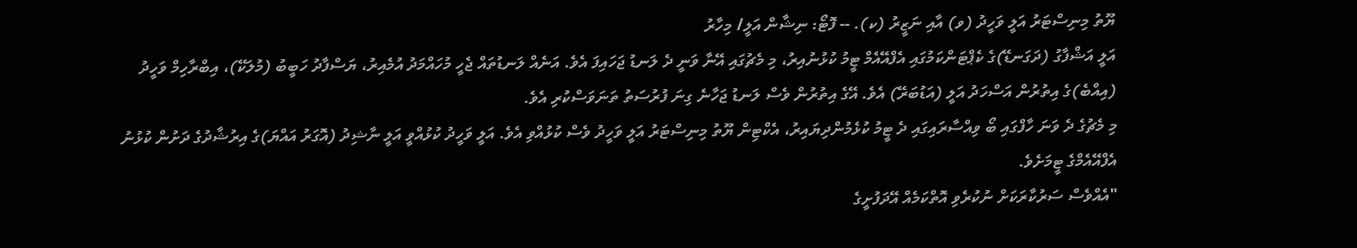ޔޫތު މިނިސްޓަރު އަލީ ވަހީދު (ވ) އާއި ނަޒީރު (ކ). -- ފޮޓޯ: ނިޝާން އަލީ/ މިހާރު
އަލީ އަޝްފާގު (ދަގަނޑޭ)ގެ ކެޕްޓަންކަމުގައި އެފްއޭއެމް ޓީމު ކުޅުނުއިރު، މި މެޗުގައި އޭނާ ވަނީ ދެ ލަނޑު ޖަހައިފަ އެވެ. އަނެއް ލަނޑުތައް ޖެހީ މުހައްމަދު އުމެއިރު، ޔަސްފާދު ހަބީބު (މުލަކޭ)، އިބްރާހިމް ވަހީދު (އިއްބެ)ގެ އިތުރުން އަސްހަދު އަލީ (އަޑުބަރޭ) އެވެ. އޭގެ އިތުރުން ވެސް ލަނޑު ޖަހާނެ ގިނަ ފުރުސަތު ތަނަވަސްކުރި އެވެ.
މި މެޗުގެ ދެ ވަނަ ހާފްގައި ބޯ ވިއްސާރައިގައި ދެ ޓީމު ކުޅެމުންދިޔައިރު، އެކްޓިން ޔޫތު މިނިސްޓަރު އަލީ ވަހީދު ވެސް ކުޅުއްވި އެވެ. އަލީ ވަހީދު ކުޅުއްވީ އަލީ ނާޝިދު (އޮގަރު އައްޔަ)ގެ އިރުޝާދުގެ ދަށުން ކުޅުނު އެފްއޭއެމްގެ ޓީމަށެވެ.
"އެއްވެސް ސަރުކާރަކަށް ނުކުރެވި އޮތްކަމެއް އޭދަފުށީގެ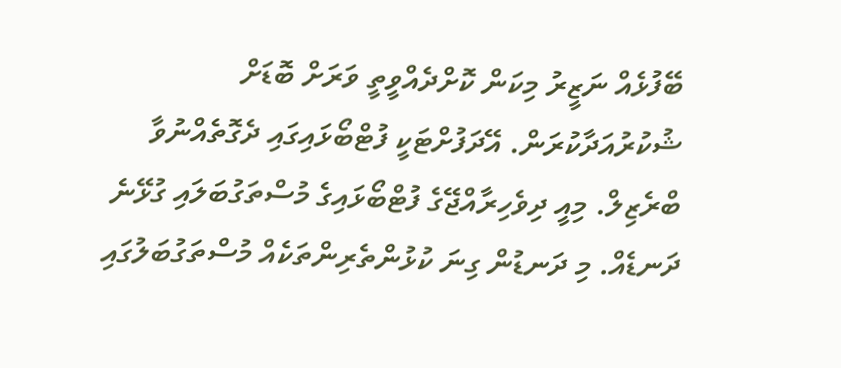ބޭފުޅެއް ނަޒީރު މިކަން ކޮށްދެއްވީތީ ވަރަށް ބޮޑަށް ޝުކުރުއަދާކުރަން. އޭދަފުށްޓަކީ ފުޓްބޯޅައިގައި ދެގޮތެއްނުވާ ބްރެޒިލް. މިއީ ދިވެހިރާއްޖޭގެ ފުޓްބޯޅައިގެ މުސްތަގުބަލައި ގުޅޭނެ ދަނޑެއް. މި ދަނޑުން ގިނަ ކުޅުންތެރިންތަކެއް މުސްތަގުބަލުގައި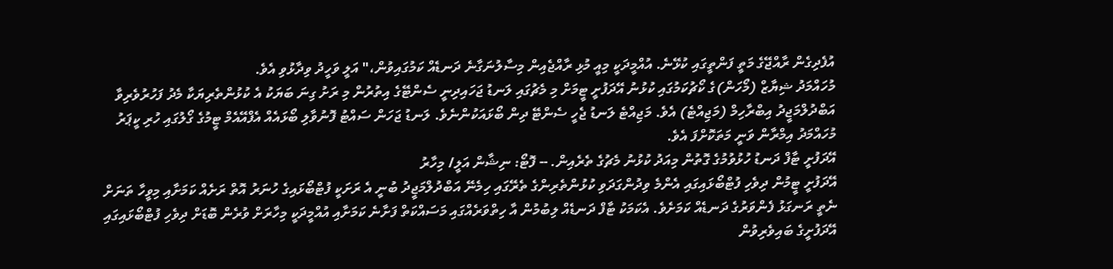އުފެދިގެން ރާއްޖޭގެ މަތީ ފަންތީގައި ކުޅޭނެ. އުއްމީދަކީ މިއީ މުޅި ރާއްޖެއިން މިސާލުނަގާނެ ދަނޑެއް ކަމުގައިވުން،" އަލީ ވަހީދު ވިދާޅުވި އެވެ.
މުހައްމަދު ޝިޔާޒް (މޯހަން)ގެ ކޯޗުކަމުގައި ކުޅުނު އޭދަފުށީ ޓީމަށް މި މެޗުގައި ލަނޑު ޖަހައިދިނީ ސެންޓޭގެ އިތުރުން މި ރަށު ގިނަ ބަޔަކު އެ ކުޅުންތެރިޔަކާ މެދު ފަހުރުވެރިވާ އަބްދުލްމަޖީދު އިބްރާހިމް (މަޖިއްޓެ) އެވެ. މަޖިއްޓެ ލަނޑު ޖެހީ ސެންޓޭ ދިން ބޯޅައަކުންނެވެ. ލަނޑު ޖަހަން ސައްޓު ފޮނުވާލި ބޯޅައެއް އެފްއޭއެމް ޓީމުގެ ގޯލުގައި ހުރި ކީޕަރު މުހައްމަދު އިމްރާން ވަނީ މަތަކޮށްފަ އެވެ.
އޭދަފުށީ ޓާފް ދަނޑު ހުޅުވުމުގެ ގޮތުން މިއަދު ކުޅުނު މެޗުގެ ތެރެއިން. -- ފޮޓޯ: ނިޝާން އަލީ/ މިހާރު
އޭދަފުށީ ޓީމުން ދިވެހި ފުޓްބޯޅައިގައި އެންމެ ވިދުންގަދަވި ކުޅުންތެރިންގެ ތެރޭގައި ހިމެނޭ އަބްދުލްމަޖީދު ބުނީ އެ ރަށަކީ ފުޓްބޯޅައިގެ ހުނަރު އޮތް ރަށެއް ކަމަށާއި މިވީހާ ތަނަށް ނެތީ ރަނގަޅު ފެންވަރުގެ ދަނޑެއް ކަމަށެވެ. އެކަމަކު ޓާފް ދަނޑެއް ލިބުމުން އާ ހިތްވަރެއްގައި މަސައްކަތް ފަށާނެ ކަމަށާއި އުއްމީދަކީ މިހާރަށް ވުރެން ބޮޑަށް ދިވެހި ފުޓްބޯޅައިގައި އޭދަފުށީގެ ބައިވެރިވުން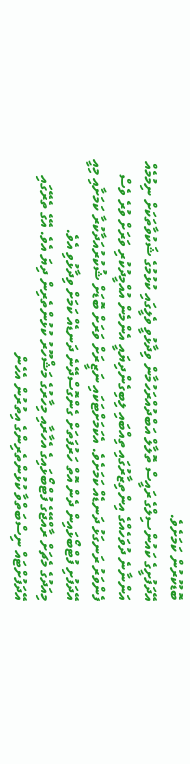ބޮޑުކުރުން ކަމަށެވެ.
އޭދަފުށީގެ ކައުންސިލްގެ ރައީސް ތޮލާލް އަބްދުއްރަހުމާން ވިދާޅުވީ ވެލީގައި ކުޅުމުގެ ޝަކުވާތަކަށް ނިމުމެއް އަންނާނެ ދުވަހެއްގެ އިންތިޒާރުގައި ތިއްބައި ލިބިގެންދިޔައީ އެންމެން އުއްމީދުކުރި ވަރަށް ވުރެ ވެސް ފެންވަރު ރަނގަޅު ދަނޑެއް ކަމަށެވެ. އެކަމަށްޓަކައި ނަޒީރަށް ވަރަށް ބޮޑަށް ޝުކުރުއަދާކުރާ ކަމަށާއި މިއީ އޭދަފުށި ފުޓްބޯޅައިން ދެން އޮތް ހަރުފަތަށް ގެންގޮސްދޭނެ ދަނޑެއް ކަމަށް ވިދާޅުވި އެވެ.
މިއަދުގެ މެޗަށް ރާއްޖޭގެ ފުޓްބޯޅައިގެ އެހާރާއި މިހާރުގެ މަޝްހޫރު ކުޅުންތެރިން ދިޔަ އެވެ. އޭގެ ތެރޭގައި އޭދަފުށްޓައް ނިސްބަތްވާ ކުޅުންތެރިންގެ އިތުރުން އެހެން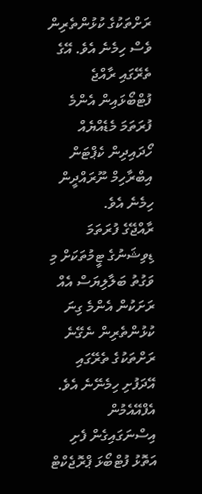ރަށްތަކުގެ ކުޅުންތެރިން ވެސް ހިމެނެ އެވެ. އޭގެ ތެރޭގައި ރާއްޖެ ފުޓްބޯޅައިން އެންމެ ފުރަތަމަ މެޑެއްޔެއް ހޯދައިދިން ކެޕްޓަން އިބްރާހިމް ނޫރައްދީން ހިމެނެ އެވެ.
ރާއްޖޭގެ ފުރަތަމަ ޑިވިޝަނުގެ ޓީމުތަކަށް މި ވަގުތު ބަލާލިޔަސް އެއް ރަށަކުން އެންމެ ގިނަ ކުޅުންތެރިން ނެގޭނެ ރަށްތަކުގެ ތެރޭގައި އޭދަފުށި ހިމެނޭނެ އެވެ. އެފްއޭއެމުން އިސްނަގައިގެން ފެށި އަތޮޅު ފުޓްބޯޅަ ޕްރޮޖެކްޓް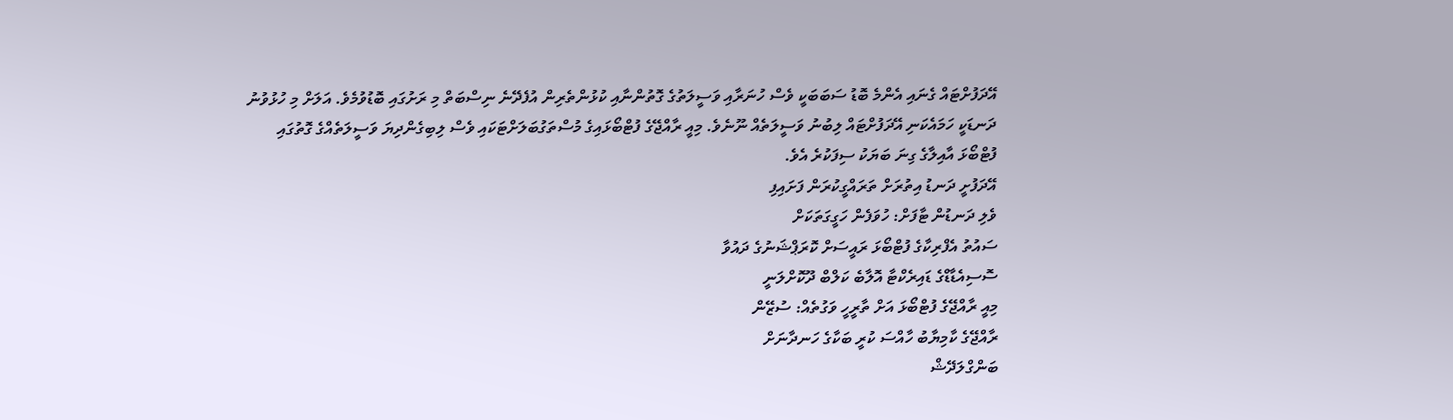އޭދަފުށްޓައް ގެނައި އެންމެ ބޮޑު ސަބަބަކީ ވެސް ހުނަރާއި ވަސީލަތުގެ ގޮތުންނާއި ކުޅުންތެރިން އުފެދޭނެ ނިސްބަތް މި ރަށުގައި ބޮޑުވުމެވެ. އަލަށް މި ހުޅުވުނު ދަނޑަކީ ހަމައެކަނި އޭދަފުށްޓައް ލިބުނު ވަސީލަތެއް ނޫނެވެ. މިއީ ރާއްޖޭގެ ފުޓްބޯޅައިގެ މުސްތަގުބަލަށްޓަކައި ވެސް ލިބިގެންދިޔަ ވަސީލަތެއްގެ ގޮތުގައި ފުޓްބޯޅަ އާއިލާގެ ގިނަ ބަޔަކު ސިފަކުރެ އެވެ.
އޭދަފުށީ ދަނޑު އިތުރަށް ތަރައްގީކުރަން ފަށައިފި
ވެލި ދަނޑުން ޓާފަށް: ހުވަފެން ހަގީގަތަކަށް
ސައުތު އެފްރިކާގެ ފުޓްބޯޅަ ރައީސަށް ކޮރަޕްޝަނުގެ ދައުވާ
ސޮސިއެޑާޑްގެ ޑައިރެކްޓާ އޮލާބެ ކަލްބް ދޫކޮށްލަނީ
މިއީ ރާއްޖޭގެ ފުޓްބޯޅަ އަށް ތާރީހީ ވަގުތެއް: ސުޒޭން
ރާއްޖޭގެ ކާމިޔާބު ހާއްސަ ކުރީ ބަކާގެ ހަނދާނަށް
ބަންގްލަދޭޝް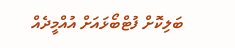ބަލިކޮށް ފުޓްބޯޅައަށް އުއްމީދެއް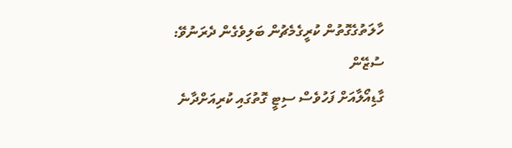ހާލަތުގެގޮތުން ކުރީގެމެޗުން ބަލިވެގެން ދެރަނުވޭ: ސުޒޭން
ގާޑިއޯލާއަށް ފަހުވެސް ސިޓީ ގޮތުގައި ކުރިއަށްދާނެ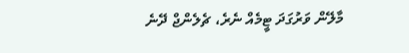މާލޭން ވަރުގަދަ ޓީމެއް ނެރެ، ޗެލެންޖް ދޭނެ